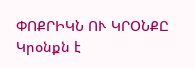ՓՈՔՐԻԿՆ ՈՒ ԿՐՕՆՔԸ
Կրօնքն է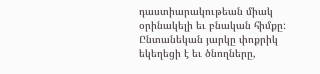դաստիարակութեան միակ օրինակելի եւ բնական հիմքը: Ընտանեկան յարկը փոքրիկ եկեղեցի է եւ ծնողները,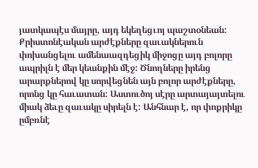յատկապէս մայրը, այդ եկեղեցւոյ պաշտօնեան: Քրիստոնէական արժէքները զաւակներուն փոխանցելու ամենաազդեցիկ միջոցը այդ բոլորը ապրիլն է մեր կեանքին մէջ: Ծնողները իրենց արարքներով կը սորվեցնեն այն բոլոր արժէքները, որոնց կը հաւատան: Աստուծոյ սէրը արտայայտելու միակ ձեւը զաւակը սիրելն է: Անհնար է, որ փոքրիկը ըմբռնէ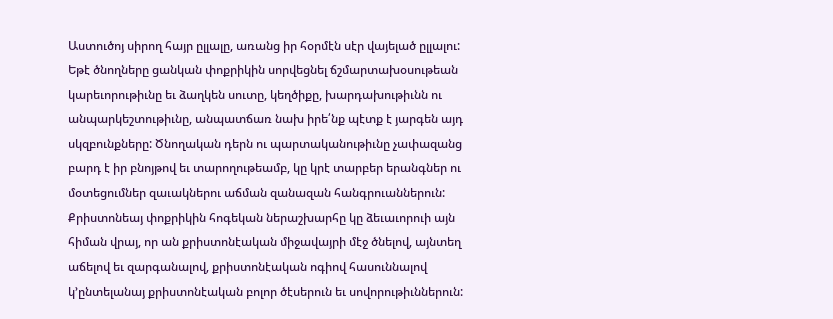Աստուծոյ սիրող հայր ըլլալը, առանց իր հօրմէն սէր վայելած ըլլալու: Եթէ ծնողները ցանկան փոքրիկին սորվեցնել ճշմարտախօսութեան կարեւորութիւնը եւ ձաղկեն սուտը, կեղծիքը, խարդախութիւնն ու անպարկեշտութիւնը, անպատճառ նախ իրե՛նք պէտք է յարգեն այդ սկզբունքները: Ծնողական դերն ու պարտականութիւնը չափազանց բարդ է իր բնոյթով եւ տարողութեամբ, կը կրէ տարբեր երանգներ ու մօտեցումներ զաւակներու աճման զանազան հանգրուաններուն:
Քրիստոնեայ փոքրիկին հոգեկան ներաշխարհը կը ձեւաւորուի այն հիման վրայ, որ ան քրիստոնէական միջավայրի մէջ ծնելով, այնտեղ աճելով եւ զարգանալով, քրիստոնէական ոգիով հասուննալով կ՚ընտելանայ քրիստոնէական բոլոր ծէսերուն եւ սովորութիւններուն: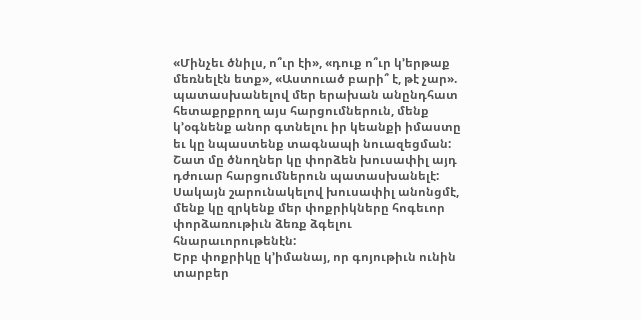«Մինչեւ ծնիլս, ո՞ւր էի», «դուք ո՞ւր կ՚երթաք մեռնելէն ետք», «Աստուած բարի՞ է, թէ չար». պատասխանելով մեր երախան անընդհատ հետաքրքրող այս հարցումներուն, մենք կ՚օգնենք անոր գտնելու իր կեանքի իմաստը եւ կը նպաստենք տագնապի նուազեցման:
Շատ մը ծնողներ կը փորձեն խուսափիլ այդ դժուար հարցումներուն պատասխանելէ: Սակայն շարունակելով խուսափիլ անոնցմէ, մենք կը զրկենք մեր փոքրիկները հոգեւոր փորձառութիւն ձեռք ձգելու հնարաւորութենէն:
Երբ փոքրիկը կ՚իմանայ, որ գոյութիւն ունին տարբեր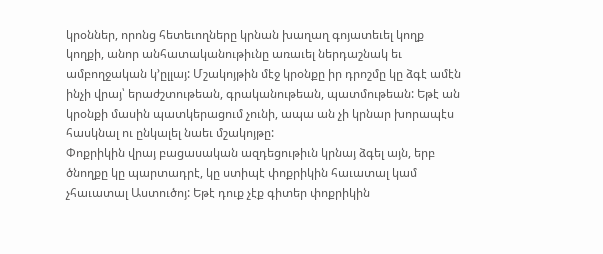կրօններ, որոնց հետեւողները կրնան խաղաղ գոյատեւել կողք կողքի, անոր անհատականութիւնը առաւել ներդաշնակ եւ ամբողջական կ՚ըլլայ: Մշակոյթին մէջ կրօնքը իր դրոշմը կը ձգէ ամէն ինչի վրայ՝ երաժշտութեան, գրականութեան, պատմութեան: Եթէ ան կրօնքի մասին պատկերացում չունի, ապա ան չի կրնար խորապէս հասկնալ ու ընկալել նաեւ մշակոյթը:
Փոքրիկին վրայ բացասական ազդեցութիւն կրնայ ձգել այն, երբ ծնողքը կը պարտադրէ, կը ստիպէ փոքրիկին հաւատալ կամ չհաւատալ Աստուծոյ: Եթէ դուք չէք գիտեր փոքրիկին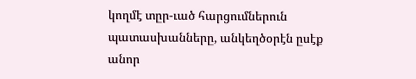կողմէ տըր-ւած հարցումներուն պատասխանները, անկեղծօրէն ըսէք անոր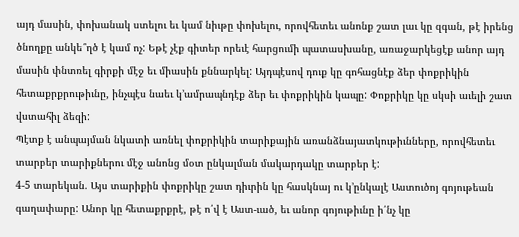այդ մասին, փոխանակ ստելու եւ կամ նիւթը փոխելու, որովհետեւ անոնք շատ լաւ կը զգան, թէ իրենց ծնողքը անկե՞ղծ է կամ ոչ: Եթէ չէք գիտեր որեւէ հարցումի պատասխանը, առաջարկեցէք անոր այդ մասին փնտռել գիրքի մէջ եւ միասին քննարկել: Այդպէսով դուք կը գոհացնէք ձեր փոքրիկին հետաքրքրութիւնը, ինչպէս նաեւ կ՚ամրապնդէք ձեր եւ փոքրիկին կապը: Փոքրիկը կը սկսի աւելի շատ վստահիլ ձեզի:
Պէտք է անպայման նկատի առնել փոքրիկին տարիքային առանձնայատկութիւնները, որովհետեւ տարբեր տարիքներու մէջ անոնց մօտ ընկալման մակարդակը տարբեր է:
4-5 տարեկան. Այս տարիքին փոքրիկը շատ դիւրին կը հասկնայ ու կ՚ընկալէ Աստուծոյ գոյութեան գաղափարը: Անոր կը հետաքրքրէ, թէ ո՛վ է Աստ-ւած, եւ անոր գոյութիւնը ի՛նչ կը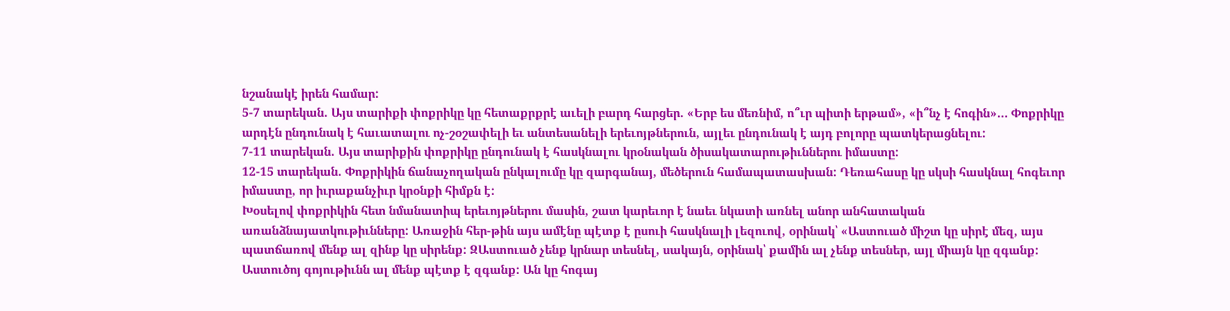նշանակէ իրեն համար:
5-7 տարեկան. Այս տարիքի փոքրիկը կը հետաքրքրէ աւելի բարդ հարցեր. «Երբ ես մեռնիմ, ո՞ւր պիտի երթամ», «ի՞նչ է հոգին»… Փոքրիկը արդէն ընդունակ է հաւատալու ոչ-շօշափելի եւ անտեսանելի երեւոյթներուն, այլեւ ընդունակ է այդ բոլորը պատկերացնելու:
7-11 տարեկան. Այս տարիքին փոքրիկը ընդունակ է հասկնալու կրօնական ծիսակատարութիւններու իմաստը:
12-15 տարեկան. Փոքրիկին ճանաչողական ընկալումը կը զարգանայ, մեծերուն համապատասխան: Դեռահասը կը սկսի հասկնալ հոգեւոր իմաստը, որ իւրաքանչիւր կրօնքի հիմքն է:
Խօսելով փոքրիկին հետ նմանատիպ երեւոյթներու մասին, շատ կարեւոր է նաեւ նկատի առնել անոր անհատական առանձնայատկութիւնները: Առաջին հեր-թին այս ամէնը պէտք է ըսուի հասկնալի լեզուով, օրինակ՝ «Աստուած միշտ կը սիրէ մեզ, այս պատճառով մենք ալ զինք կը սիրենք: ԶԱստուած չենք կրնար տեսնել, սակայն, օրինակ՝ քամին ալ չենք տեսներ, այլ միայն կը զգանք: Աստուծոյ գոյութիւնն ալ մենք պէտք է զգանք: Ան կը հոգայ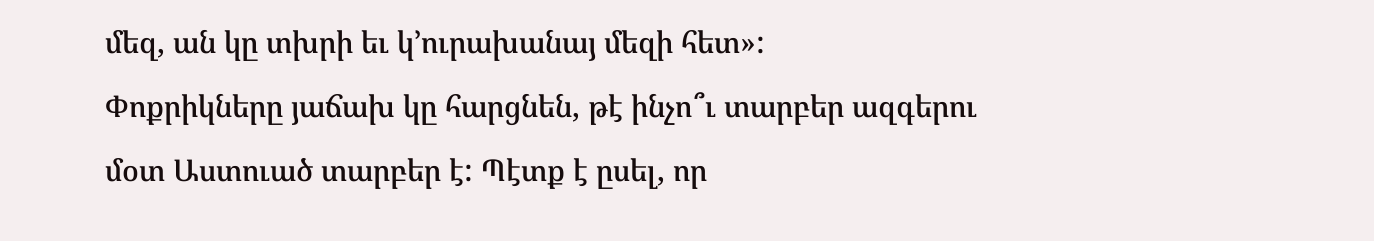մեզ, ան կը տխրի եւ կ՚ուրախանայ մեզի հետ»:
Փոքրիկները յաճախ կը հարցնեն, թէ ինչո՞ւ տարբեր ազգերու մօտ Աստուած տարբեր է: Պէտք է ըսել, որ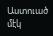Աստուած մէկ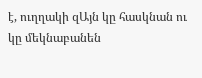է, ուղղակի զԱյն կը հասկնան ու կը մեկնաբանեն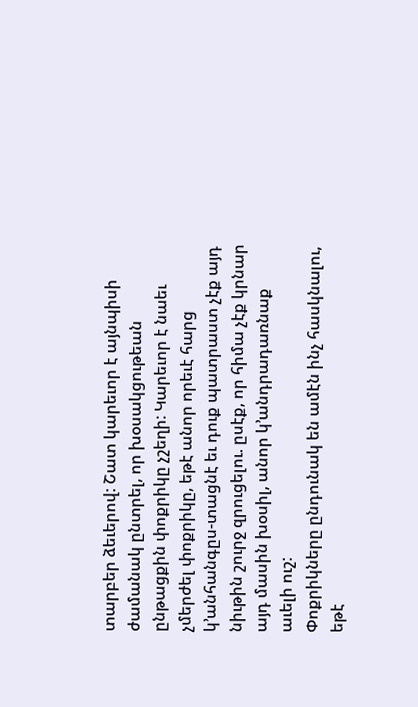տարբեր ձեւերով: Շատ կարեւոր է այնպիսի ժամանակ ընտրել, որ խօսակցութեան ընթացքին փոքրիկը չշեղի: Կարեւոր է նաեւ չմերժել փոքրիկը, եթէ անոր որեւէ հարց կ՚անհանգըս-տացնէ եւ դուք պատրաստ չէք այդ նիւթին շուրջ զրուցելու. ըսէք, որ հիմա չէք կրնար այդ մասին խօսիլ, անոր կ՚անդրադառնաք աւելի ուշ:
Փոքրիկները ընդունակ են ամէն ինչ հասկնալու, եթէ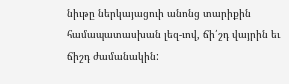նիւթը ներկայացուի անոնց տարիքին համապատասխան լեզ-ւով, ճի՛շդ վայրին եւ ճիշդ ժամանակին: